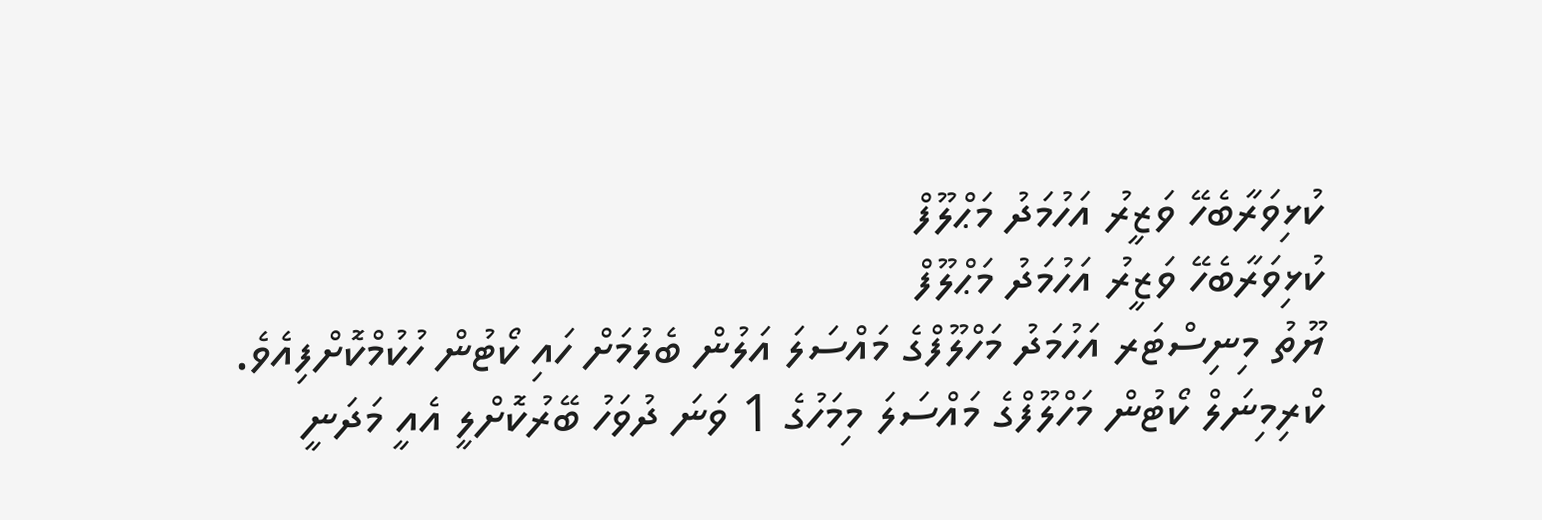ކުޅިވަރާބެހޭ ވަޒީރު އަހުމަދު މަޙްލޫފް
ކުޅިވަރާބެހޭ ވަޒީރު އަހުމަދު މަޙްލޫފް
ޔޫތު މިނިސްޓަރ އަހުމަދު މަހްލޫފްގެ މައްސަލަ އަލުން ބެލުމަށް ހައި ކޯޓުން ހުކުމްކޮށްފިއެވެ.
ކްރިމިނަލް ކޯޓުން މަހްލޫފްގެ މައްސަލަ މިމަހުގެ 1 ވަނަ ދުވަހު ބޭރުކޮށްލީ އެއީ މަދަނީ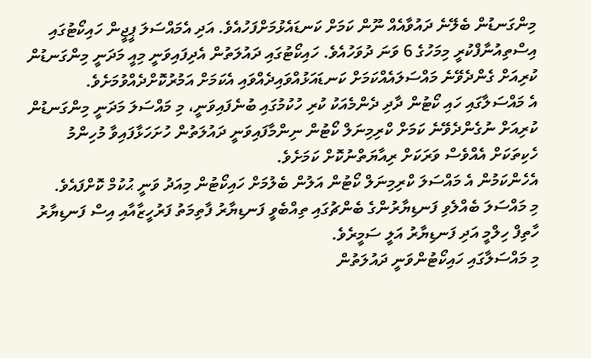މިންގަނޑުން ބެލޭނެ ދައުވާއެއް ނޫން ކަމަށް ކަނޑައެޅުމަށްފަހުއެވެ. އަދި އެމައްސަލަ ޕީޖީން ހައިކޯޓުގައި އިސްތިއުނާފްކުރީ މިމަހުގެ 6 ވަނަ ދުވަހުއެވެ. ހައިކޯޓުގައި ދައުލަތުން އެދިފައިވަނީ މިއީ މަދަނީ މިންގަނޑުން ކުރިއަށް ގެންދެވޭނެ މައްސަލައެއްކަމަށް ކަނޑައަޅުއްވައިދެއްވައި އެކަމަށް އަމުރުކޮށްދެއްވުމަށެވެ.
އެ މައްސަލާގައި ހައި ކޯޓުން ދާދި ދެންމެއަކު ކުރި ހުކުމުގައި ބުނެފައިވަނީ، މި މައްސަލަ މަދަނީ މިންގަނޑުން ކުރިއަށް ނުގެންދެވޭނެ ކަމަށް ކްރިމިނަލް ކޯޓުން ނިންމާފައިވަނީ ދައުލަތުން ހުށަހަޅާފައިވާ މުހިންމު ހެކިތަކަށް އެއްވެސް ވަރަކަށް ރިއާޔަތްނުކޮށް ކަމަށެވެ.
އެހެންކަމުން އެ މައްސަލަ ކްރިމިނަލް ކޯޓުން އަލުން ބެލުމަށް ހައިކޯޓުން މިއަދު ވަނީ ޙުކުމް ކޮށްފައެވެ.
މި މައްސަލަ ބެއްލެވި ފަނޑިޔާރުންގެ ބެންޗުގައި ތިއްބެވީ ފަނޑިޔާރު ފާތިމަތު ފަރުހީޒާއާއި އިސް ފަނޑިޔާރު ހާތިފް ހިލްމީ އަދި ފަނޑިޔާރު އަލީ ސަމީރެވެ.
މި މައްސަލާގައި ހައިކޯޓުންވަނީ ދައުލަތުން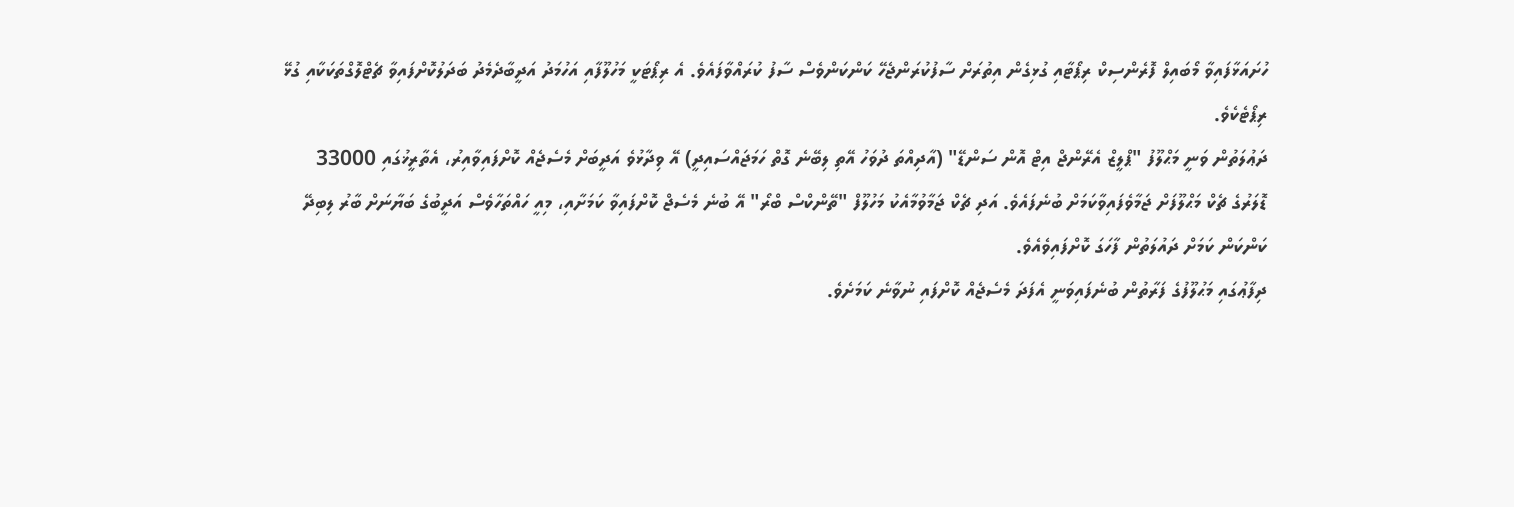ހުށައަޅާފައިވާ މޯބައިލް ފޮރެންސިކް ރިޕޯޓާއި ގުޅިގެން އިތުރަށް ސާފުކުރަންޖެހޭ ކަންކަންވެސް ސާފު ކުރައްވާފައެވެ. އެ ރިޕޯޓަކީ މަހުލޫފާއި އަހުމަދު އަދީބާދެމެދު ބަދަލުކޮށްފައިވާ ޗެޓްލޮގްތަކަކާއި ގުޅޭ ރިޕޯޓެކެވެ.
ދަޢުލަތުން ވަނީ މަޙްލޫފު "ޕްލީޒް އެރޭންޖް އިޓް އޮން ސަންޑޭ" (އާދިއްތަ ދުވަހު އޭތި ލިބޭނެ ގޮތް ހަމަޖައްސައިދީ) އޭ ވިދާޅުވެ އަދީބަށް މެސެޖެއް ކޮށްފައިވާއިރު، އެތާރީޚުގައި 33000 ޑޮލަރުގެ ޗެކް މަޙްލޫފަށް ޖަމާވެފައިވާކަމަށް ބުނެފައެވެ. އަދި ޗެކް ޖަމާވުމާއެކު މަހުލޫފް "ތޭންކްސް ބްރޯ" އޭ ބުނެ މެސެޖް ކޮށްފައިވާ ކަމަށާއި، މިއީ ހައްތަހާވެސް އަދީބުގެ ބަޔާނަށް ބާރު ލިބިދޭ ކަންކަން ކަމަށް ދައުލަތުން ފާހަގަ ކޮށްފައިވެއެވެ.
ދިފާޢުގައި މަޙުލޫފުގެ ފަރާތުން ބުނެފައިވަނީ އެފަދަ މެސެޖެއް ކޮށްފައި ނުވާނެ ކަމަށެވެ.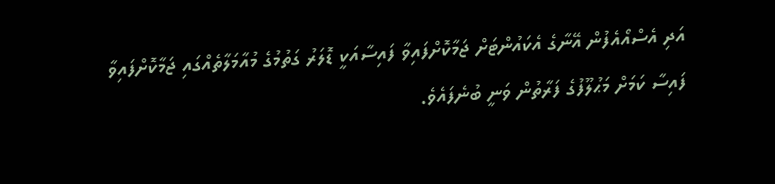އަދި އެސްއޯއެފުން އޭނާގެ އެކައުންޓަށް ޖަމާކޮށްފައިވާ ފައިސާއަކީ ޑޮލަރު ގަތުމުގެ މުއާމަލާތެއްގައި ޖަމާކޮށްފައިވާ ފައިސާ ކަމަށް މަޙުލޫފުގެ ފަރާތުން ވަނީ ބުނެފައެވެ.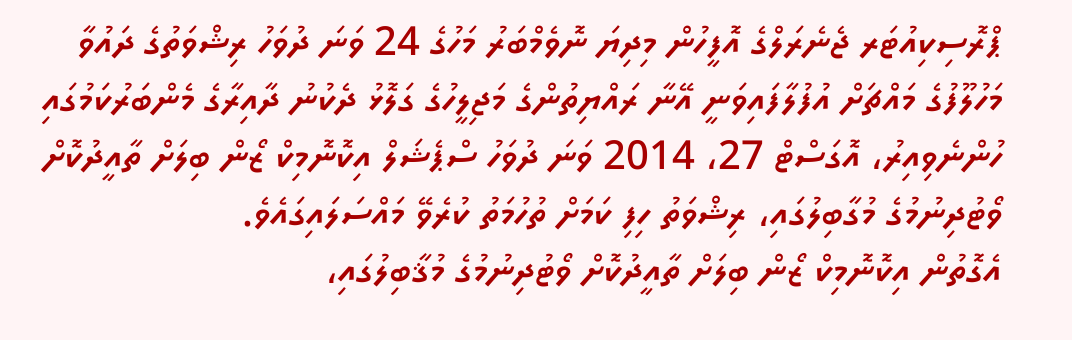ޕްރޮސިކިއުޓަރ ޖެނެރަލްގެ އޮފީހުން މިދިޔަ ނޮވެމްބަރު މަހުގެ 24 ވަނަ ދުވަހު ރިޝްވަތުގެ ދައުވާ މަހުލޫފުގެ މައްޗަށް އުފުލާފައިވަނީ އޭނާ ރައްޔިތުންގެ މަޖިލީހުގެ ގަލޮޅު ދެކުނު ދާއިރާގެ މެންބަރުކަމުގައި ހުންނެވިއިރު، އޮގަސްޓް 27، 2014 ވަނަ ދުވަހު ސްޕެޝަލް އިކޮނޮމިކް ޒޯން ބިލަށް ތާއީދުކޮށް ވޯޓުދިނުމުގެ މުގާބިލުގައި، ރިޝްވަތު ހިފި ކަމަށް ތުހުމަތު ކުރެވޭ މައްސަލައިގައެވެ.
އެގޮތުން އިކޮނޮމިކް ޒޯން ބިލަށް ތާއީދުކޮށް ވޯޓުދިނުމުގެ މުޤާބިލުގައި،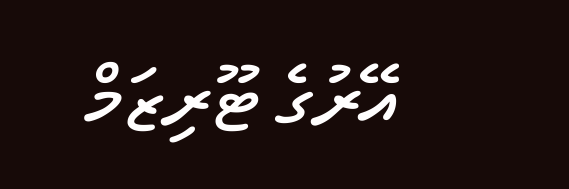އޭރުގެ ޓޫރިޒަމް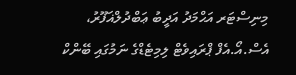މިނިސްޓަރ އަޙްމަދު އަދީބު ޢަބްދުލްޣަފޫރު، އެސް.އޯ.އެފް ޕްރައިވެޓް ލިމިޓެޑްގެ ނަމުގައި ބޭންކް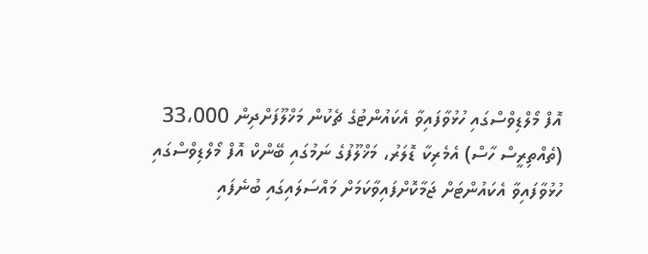އޮފް މޯލްޑިވްސްގައި ހުޅުވާފައިވާ އެކައުންޓުގެ ޗެކުން މަޚްލޫފަށްދިން 33،000 (ތެއްތިރީސް ހާސް) އެމެރިކާ ޑޮލަރު، މަޚްލޫފުގެ ނަމުގައި ބޭންކް އޮފް މޯލްޑިވްސްގައި ހުޅުވާފައިވާ އެކައުންޓަށް ޖަމާކޮށްފައިވާކަމަށް މައްސަލައިގައި ބުނެފައި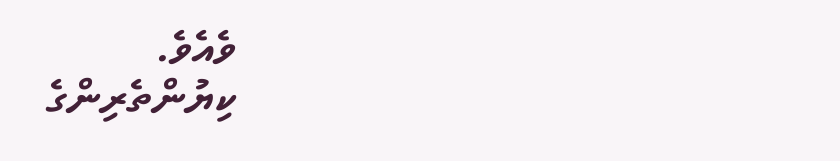ވެއެވެ.
ކިޔުންތެރިންގެ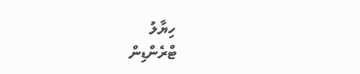ހިޔާލު
ޓްރެންޑިން